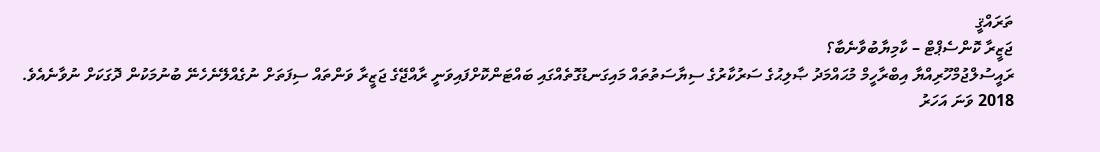ތަރައްޤީ
ޖަޒީރާ ކޮންސެޕްޓް – ކާމިޔާބުވާނެބާ؟
ރައީސުލްޖުމްހޫރިއްޔާ އިބްރާހީމް މުޙައްމަދު ޞާލިޙުގެ ސަރުކާރުގެ ސިޔާސަތުތައް މައިގަނޑުގޮތެއްގައި ބައްޓަންކޮށްފައިވަނީ ރާއްޖޭގެ ޖަޒީރާ ވަންތައް ސިފަތަށް ނުގެއްލޭނެހެނޭ ބުނުމަކުން ދޮގަކަށް ނުވާނެއެވެ.
2018 ވަނަ އަހަރު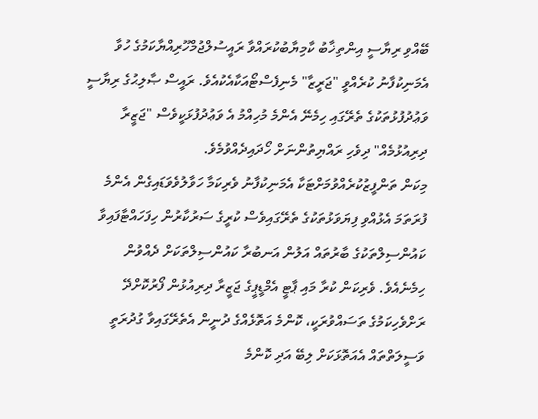ބޭއްވި ރިޔާސީ އިންތިޚާބު ކާމިޔާބުކުރައްވާ ރައީސުލްޖުމްހޫރިއްޔާކަމުގެ ހުވާ އެމަނިކުފާނު ކުރެއްވީ "ޖަރީޒާ" މެނިފެސްޓޯއަކާއެކުއެވެ. ރައީސް ޞާލިޙުގެ ރިޔާސީ ވަޢުދުފުޅުތަކުގެ ތެރޭގައި ހިމެނޭ އެންމެ މުހިއްމު އެ ވަޢުދުފުޅަކީވެސް "ޖަޒީރާ ދިރިއުޅުމެއް" ދިވެހި ރައްޔިތުންނަށް ހޯދައިދެއްވުމެވެ.
މިކަން ތަންފީޒުކުރެއްވުމަށްޓަކާ އެމަނިކުފާނު ވެރިކަމާ ހަވާލުވެވަޑައިގެން އެންމެ ފުރަތަމަ އެޅުއްވި ފިޔަވަޅުތަކުގެ ތެރޭގައިވެސް ކުރީގެ ސަރުކާރުން ހިފަހައްޓާފައިވާ ކައުންސިލްތަކުގެ ބާރުތައް އަލުން އަނބުރާ ކައުންސިލްތަކަށް ދެއްވުން ހިމެނެއެވެ. ވެރިކަން ކުރާ މައި ޕާޓީ އެމްޑީޕީގެ ޖަޒީރާ ދިރިއުޅުން ފޯރުކޮށްދޭ ރަށްވެހިކަމުގެ ތަސައްވުރަކީ، ކޮންމެ އަތޮޅެއްގެ ދުނީން އެތެރޭގައިވާ ގުދުރަތީ ވަސީލަތްތައް އެއަތޮޅަކަށް ލިބޭ އަދި ކޮންމެ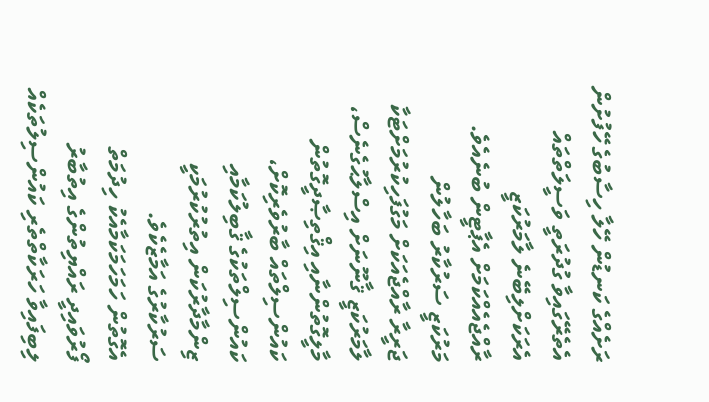ރަށެއްގެ ކަނޑުން ހޭލާ ހިސާބުގެ ހޭފުށުން އެތެރޭގައިވާ ގުދުރަތީ ވަސީލަތްތައް އެރަކަށްލިބޭނެ ލާމަރުކަޒީ ރާއްޖެއެއްކަމަށް އެޕާޓީން ބުނެއެވެ.
މަރުކަޒީ ސަރުކާރު ބަހާލުން
ޖަރީރާ ރާއްޖެއަކަށް މަގުފަހިކުރުމަށްޓަކާ ލާމަރުކަޒީ ޤާނޫނަށް އިސްލާޙުގެނެސް، މާލީގޮތުންނާއި އިޤްތިޞާދީގޮތުން ކައުންސިލްތައް ބާރުވެރިކޮށް، ކައުންސިލްތަކުގެ ޤާބިލުކަމާއި ޒިންމާދާރުކަން އިތުރުކުރުމަކީ ސަރުކާރުގެ އަމާޒެކެވެ.
އެގޮތުން ހަމަހަމަކަމާއެކު ހިދުމަތް ފޯރުވައިދީ ރައްޔިތުންގެ އިތުބާރު ލިބިފައިވާ ހަރަކާތްތެރި ކައުންސިލުތަކެއް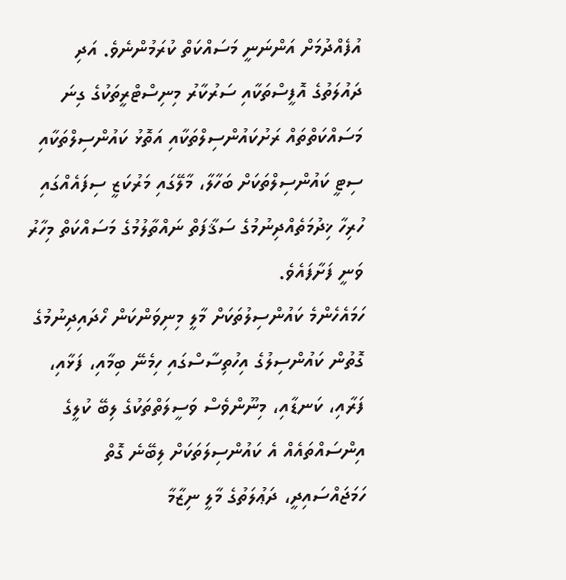އުފެއްދުމަށް އަންނަނީ މަސައްކަތް ކުރަމުންނެވެ. އަދި ދައުލަތުގެ އޮފީސްތަކާއި ސަރުކާރު މިނިސްޓްރީތަކުގެ ގިނަ މަސައްކަތްތައް ރަށުކައުންސިލްތަކާއި އަތޮޅު ކައުންސިލްތަކާއި ސިޓީ ކައުންސިލްތަކަށް ބަހާލާ، މާލޭގައި މަރުކަޒީ ސިފައެއްގައި ހުރިހާ ޚިދުމަތެއްދިނުމުގެ ސަޤާފަތް ނައްތާލުމުގެ މަސައްކަތް މިހާރު ވަނީ ފަށާފައެވެ.
ހަމައެހެންމެ ކައުންސިލުތަކަށް މާލީ މިނިވަންކަން ހޯދައިދިނުމުގެ ގޮތުން ކައުންސިލުގެ އިހުތިސާސްގައި ހިމެނޭ ބިމާއި، ފަޅާއި، ފަރާއި، ކަނޑާއި، މިނޫންވެސް ވަސީލަތްތަކުގެ ލިބޭ ކުލީގެ އިންސައްތައެއް އެ ކައުންސިލަތަކަށް ލިބޭނެ ގޮތް ހަމަޖައްސައިދީ، ދަޢުލަތުގެ މާލީ ނިޒާމާ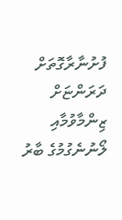ފުށުނާރާގޮތަށް ދަރަންޏަށް ޒިންމާވުމާއި ލޯނުނެގުމުގެ ބާރު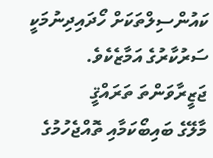ކައުންސިލްތަކަށް ހޯދައިދިނުމަކީ ސަރުކާރުގެ އަމާޒެކެވެ.
ޖަޒީރާވަންތަ ތަރައްޤީ
މާލޭގެ ބައިބޯކަމާއި ތޮއްޖެހުމުގެ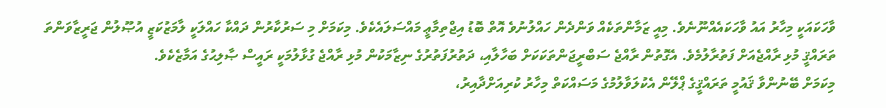ވާހަކައަކީ މިހާރު އައު ވާހަކައެއްނޫނެވެ. މިއީ ޒަމާންތަކެއް ވަންދެން ހައްލުނުވެ އޮތް ބޮޑު އިޖްތިމާޢީ މައްސަލައެކެވެ. މިކަމަށް މި ސަރުކާރުން ދައްކާ ހައްލަކީ ލާމަޒުކަޒީ އުޞޫލުން ޖަރީޒާވަންތަ ތަރައްޤީ މުޅި ރާއްޖެއަށް ފަތުރާލުމެވެ. އެގޮތުން ރާއްޖެ ސަބްރީޖަންތަކަކަށް ބަހާލާއި، ދަތުރުފަތުރުގެ ނިޒާމަކުން މުޅި ރާއްޖެ ގުޅާލުމަކީ ރައީސް ޞާލިޙުގެ އަމާޒެކެވެ.
މިކަމަށް ބޭނުންވާ ޤައުމީ ތަރައްޤީގެ ޕްލޭން އެކުލަވާލުމުގެ މަސައްކަތް މިހާރު ކުރިއަށްދާއިރު،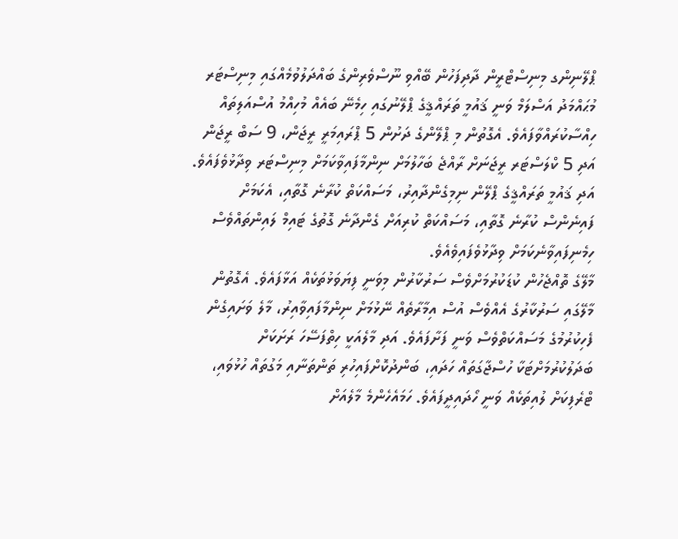ޕްލޭނިންގ މިނިސްޓްރީން ދާދިފަހުން ބޭއްވި ނޫސްވެރިންގެ ބައްދަލުވުމެއްގައި މިނިސްޓަރ މުޙައްމަދު އަސްލަމް ވަނީ ޤައުމީ ތަރައްޤީގެ ޕްލޭނުގައި ހިމެނޭ ބައެއް މުހިއްމު އުސްއަލިތައް ހިއްސާކުރައްވާފައެވެ. އެގޮތުން މި ޕްލޭންގެ ދަށުން 5 ޕްރައިމަރީ ރީޖަން، 9 ސަބް ރީޖަން އަދި 5 ކްލަސްޓަރ ރީޖަނަށް ރާއްޖެ ބަހާލުމަށް ނިންމާފައިވާކަމަށް މިނިސްޓަރ ވިދާޅުވެފައެވެ. އަދި ޤައުމީ ތަރައްޤީގެ ޕްލޭން ނިމިގެންދާއިރު، މަސައްކަތް ކުރާނެ ގޮތާއި، އެކަމަށް ފައިނެންސް ކުރާނެ ގޮތާއި، މަސައްކަތް ކުރިއަށް ގެންދާނެ ގޮތުގެ ޓައިމް ލައިންތައްވެސް ހިމެނިފައިވާނެކަމަށް ވިދާޅުވެފައިވެއެވެ.
މާލޭގެ ތޮއްޖެހުން ކުޑަކުރުމަށްވެސް ސަރުކާރުން މިވަނީ ފިޔަވަޅުތަކެއް އަޅާފައެވެ. އެގޮތުން މާލޭގައި ސަރުކާރުގެ އެއްވެސް އުސް އިމާރާތެއް ނޭޅުމަށް ނިންމާފައިވާއިރު، މާލެ ވަށައިގެން ފެހިކުރުމުގެ މަސައްކަތްވެސް ވަނީ ފަށާފައެވެ. އަދި މާލެއަކީ ހިތްފަސޭހަ ރަށަކަށް ބަދަލުކުރުމަށްޓަކާ ހުސްޖާގަތައް ހަދައި، ބަންދުކޮށްފައިހުރި ތަންތަނާއި މަގުތައް ހުޅުވައި، ޓްރެފިކަށް ލުއިތަކެއް ވަނީ ހޯދައިދީފައެވެ. ހަމައެހެންމެ މާލެއަށް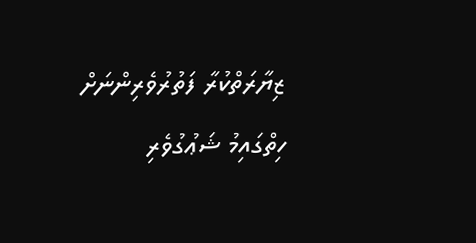ޒިޔާރަތްކުރާ ފަތުރުވެރިންނަށް ހިތްގައިމު ޝަޢުގުވެރި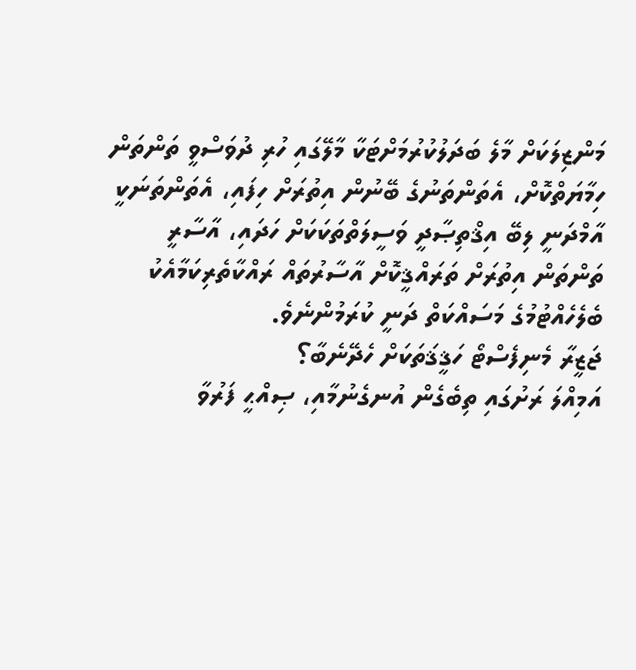މަންޒިލަކަށް މާލެ ބަދަލުކުރުމަށްޓަކާ މާލޭގައި ހުރި ދުވަސްވީ ތަންތަން ހިމާޔަތްކޮށް، އެތަންތަނުގެ ބޭނުން އިތުރަށް ހިފައި، އެތަންތަނަކީ އާމްދަނީ ލިބޭ އިޤްތިޞާދީ ވަސީލަތްތަކަކަށް ހަދައި، އާސާރީ ތަންތަން އިތުރަށް ތަރައްޤީކޮށް އާސާރުތައް ރައްކާތެރިކަމާއެކު ބެލެހެއްޓުމުގެ މަސައްކަތް ދަނީ ކުރަމުންނެވެ.
ޖަޒީރާ މެނިފެސްޓޯ ހަޤީޤަތަކަށް ހެދޭނެބާ؟
އަމިއްލަ ރަށުގައި ތިބެގެން އުނގެނުމާއި، ޞިއްޙީ ފަރުވާ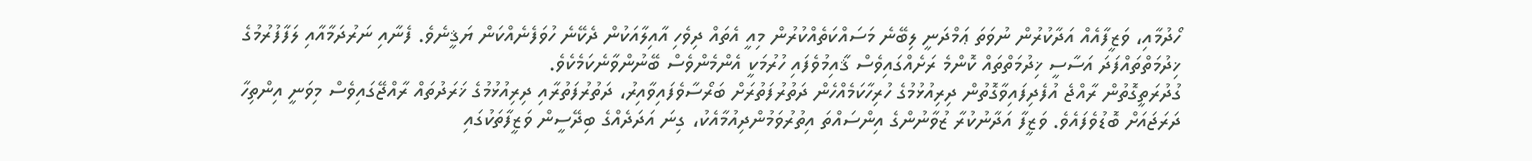ހޯދުމާއި، ވަޒީފާއެއް އަދާކުރުން ނުވަތަ ޢަމްދަނީ ލިބޭނެ މަސައްކަތެއްކުރުން މިއީ އެތައް ދިވެހި އާއިލާއަކުން ދެކޭނެ ހުވަފެނެއްކަން ޔަޤީނެވެ. ފެނާއި ނަރުދަމާއާއި ލަފާފުރުމުގެ ޚިދުމަތްތައްފަދަ އަސާސީ ޚިދުމަތްތައް ކޮންމެ ރަށެއްގައިވެސް ޤާއިމުވެފައި ހުރުމަކީ އެންމެންވެސް ބޭނުންވާނެކަމެކެވެ.
ގުދުރަތީގޮތުން ރާއްޖެ އުފެދިފައިވާގޮތުން ދިރިއުޅުމުގެ ހުރިހާކަމެއްހެން ދަތުރުފަތުރަށް ބަރޯސާވެފައިވާއިރު، ދަތުރުފަތުރާއި ދިރިއުޅުމުގެ ޚަރަދުތައް ރާއްޖޭގައިވެސް މިވަނީ އިންތިހާ ދަރަޖައަށް ބޮޑުވެފައެވެ. ވަޒީފާ އަދާނުކުރާ ޒުވާނުންގެ އިންސައްތަ އިތުރުވަމުންދިއުމާއެކު، ގިނަ އަދަދެއްގެ ބިދޭސީން ވަޒީފާތަކުގައި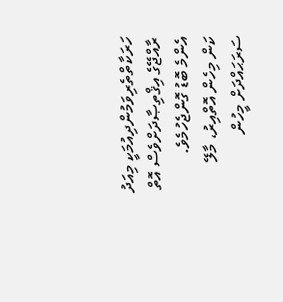ހަރަކާތްތެރިވަމުންދިއުމަކީ މިއަދު ރާއްޖޭގެ އިޤްތިޞާދަށްވެސް އޮތް އެންމެ ބޮޑު ގޮންޖެހުމެވެ.
ކަން މިހެން އޮތްއިރު، މާލޭ ސަރަޙައްދަށް މީހުން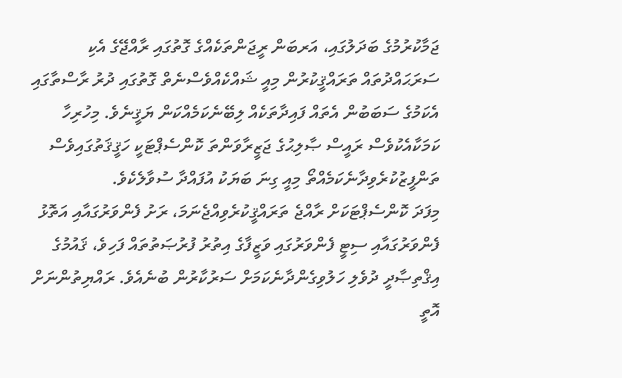ޖަމާކުރުމުގެ ބަދަލުގައި، އަރބަން ރީޖަންތަކެއްގެ ގޮތުގައި ރާއްޖޭގެ އެކި ސަރަޙައްދުތައް ތަރައްޤީކުރުން މިއީ ޝައްކެއްވެސްނެތް ގޮތުގައި ދުރު ރާސްތާގައި އެކަމުގެ ސަބަބުން އެތައް ފައިދާތަކެއް ލިބޭނެކަމެއްކަން ޔަޤީނެވެ. މިހުރިހާ ކަމަކާއެކުވެސް ރައީސް ޞާލިޙުގެ ޖަޒީރާވަންތަ ކޮންސެޕްޓަކީ ހަޤީޤަތުގައިވެސް ތަންފީޒުކުރެވިދާނެކަމެއްތޯ މިއީ ގިނަ ބަޔަކު އުފައްދާ ސުވާލެކެވެ.
މިފަދަ ކޮންސެޕްޓަކަށް ރާއްޖެ ތަރައްޤީކުރެވިއްޖެނަމަ، ރަށު ފެންވަރުގައާއި އަތޮޅު ފެންވަރުގައާއި ސިޓީ ފެންވަރުގައި ވަޒީފާގެ އިތުރު ފުރުޞަތުތައް ފަހިވެ، ޤައުމުގެ އިޤްތިޞާދީ ދުވެލި ހަލުވިގެންދާނެކަމަށް ސަރުކާރުން ބުނެއެވެ. ރައްޔިތުންނަށް އޮތީ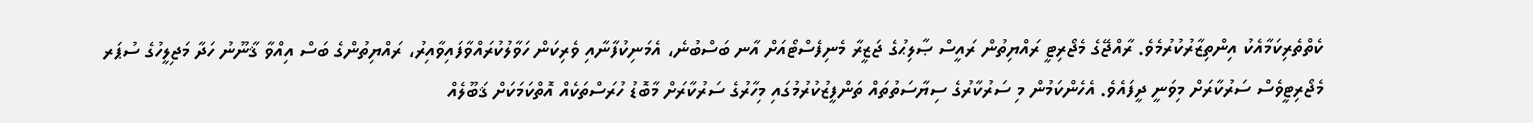ކެތްތެރިކަމާއެކު އިންތިޒާރުކުރުމެވެ. ރާއްޖޭގެ މެޖޯރިޓީ ރައްޔިތުން ރައީސް ޞާލިޙުގެ ޖަޒީރާ މެނިފެސްޓޯއަށް އާނ ބަސްބުނެ، އެމަނިކުފާނާއި ވެރިކަން ހަވާލުކުރައްވާފައިވާއިރު، ރައްޔިތުންގެ ބަސް އިއްވާ ޤާނޫނު ހަދާ މަޖިލީހުގެ ސުޕަރ މެޖޯރިޓީވެސް ސަރުކާރަށް މިވަނީ ދީފައެވެ. އެހެންކަމުން މި ސަރުކާރުގެ ސިޔާސަތުތައް ތަންފީޒުކުރުމުގައި މިހާރުގެ ސަރުކާރަށް މާބޮޑު ހުރަސްތަކެއް އޮތްކަމަކަށް ޤަބޫލެއް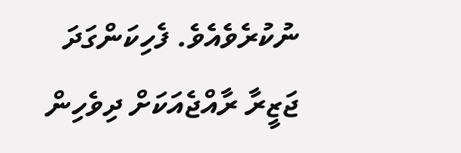ނުކުރެވެއެވެ. ފެހިކަންގަދަ ޖަޒީރާ ރާއްޖެއަކަށް ދިވެހިން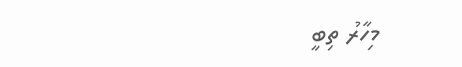މިހާރު ތިބީ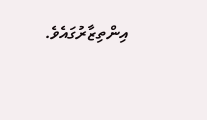އިންތިޒާރުގައެވެ.